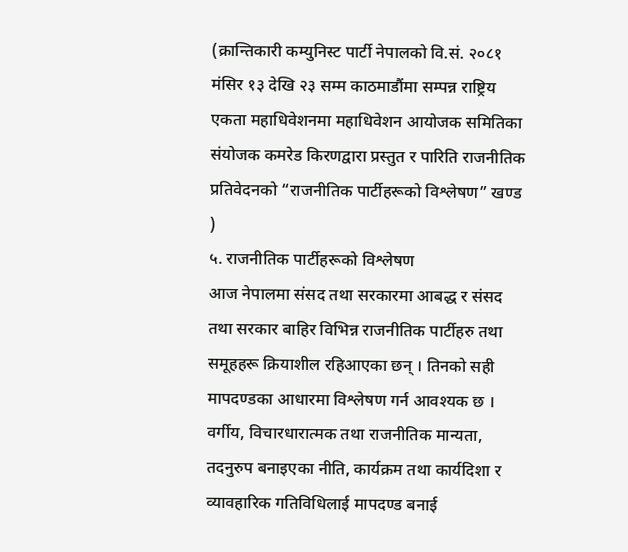(क्रान्तिकारी कम्युनिस्ट पार्टी नेपालको वि.सं. २०८१ मंसिर १३ देखि २३ सम्म काठमाडौंमा सम्पन्न राष्ट्रिय एकता महाधिवेशनमा महाधिवेशन आयोजक समितिका संयोजक कमरेड किरणद्वारा प्रस्तुत र पारिति राजनीतिक प्रतिवेदनको “राजनीतिक पार्टीहरूको विश्लेषण” खण्ड )
५. राजनीतिक पार्टीहरूको विश्लेषण
आज नेपालमा संसद तथा सरकारमा आबद्ध र संसद तथा सरकार बाहिर विभिन्न राजनीतिक पार्टीहरु तथा समूहहरू क्रियाशील रहिआएका छन् । तिनको सही मापदण्डका आधारमा विश्लेषण गर्न आवश्यक छ । वर्गीय, विचारधारात्मक तथा राजनीतिक मान्यता, तदनुरुप बनाइएका नीति, कार्यक्रम तथा कार्यदिशा र व्यावहारिक गतिविधिलाई मापदण्ड बनाई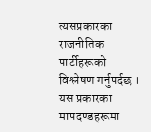त्यसप्रकारका राजनीतिक पार्टीहरूको विश्लेषण गर्नुपर्दछ । यस प्रकारका मापदण्डहरूमा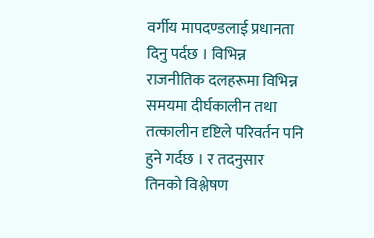वर्गीय मापदण्डलाई प्रधानता दिनु पर्दछ । विभिन्न राजनीतिक दलहरूमा विभिन्न समयमा दीर्घकालीन तथा तत्कालीन दृष्टिले परिवर्तन पनि हुने गर्दछ । र तदनुसार तिनको विश्लेषण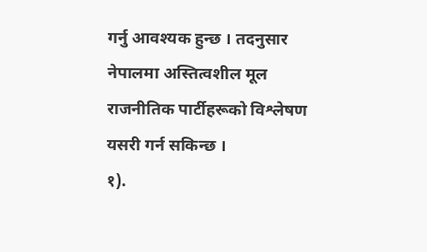गर्नु आवश्यक हुन्छ । तदनुसार नेपालमा अस्तित्वशील मूल राजनीतिक पार्टीहरूको विश्लेषण यसरी गर्न सकिन्छ ।
१).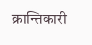क्रान्तिकारी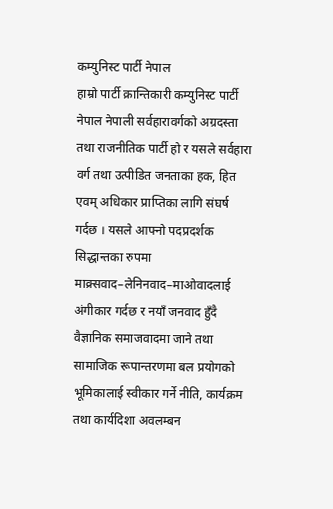कम्युनिस्ट पार्टी नेपाल
हाम्रो पार्टी क्रान्तिकारी कम्युनिस्ट पार्टी नेपाल नेपाली सर्वहारावर्गको अग्रदस्ता तथा राजनीतिक पार्टी हो र यसले सर्वहारा वर्ग तथा उत्पीडित जनताका हक, हित एवम् अधिकार प्राप्तिका लागि संघर्ष गर्दछ । यसले आफ्नो पदप्रदर्शक सिद्धान्तका रुपमा माक्र्सवाद–लेनिनवाद–माओवादलाई अंगीकार गर्दछ र नयाँ जनवाद हुँदै वैज्ञानिक समाजवादमा जाने तथा सामाजिक रूपान्तरणमा बल प्रयोगको भूमिकालाई स्वीकार गर्ने नीति, कार्यक्रम तथा कार्यदिशा अवलम्बन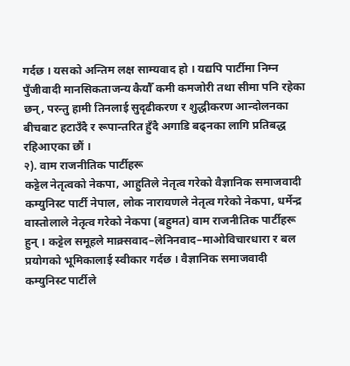गर्दछ । यसको अन्तिम लक्ष साम्यवाद हो । यद्यपि पार्टीमा निम्न पुँजीवादी मानसिकताजन्य कैयौँ कमी कमजोरी तथा सीमा पनि रहेका छन्, परन्तु हामी तिनलाई सुदृढीकरण र शुद्धीकरण आन्दोलनका बीचबाट हटाउँदै र रूपान्तरित हुँदै अगाडि बढ्नका लागि प्रतिबद्ध रहिआएका छौं ।
२). वाम राजनीतिक पार्टीहरू
कट्टेल नेतृत्वको नेकपा, आहुतिले नेतृत्व गरेको वैज्ञानिक समाजवादी कम्युनिस्ट पार्टी नेपाल, लोक नारायणले नेतृत्व गरेको नेकपा, धर्मेन्द्र वास्तोलाले नेतृत्व गरेको नेकपा (बहुमत) वाम राजनीतिक पार्टीहरू हुन् । कट्टेल समूहले माक्र्सवाद–लेनिनवाद–माओविचारधारा र बल प्रयोगको भूमिकालाई स्वीकार गर्दछ । वैज्ञानिक समाजवादी कम्युनिस्ट पार्टीले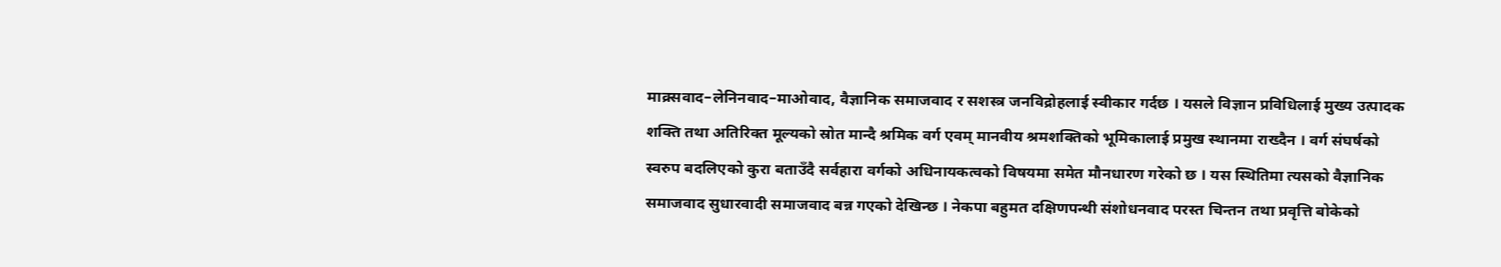माक्र्सवाद–लेनिनवाद–माओवाद, वैज्ञानिक समाजवाद र सशस्त्र जनविद्रोहलाई स्वीकार गर्दछ । यसले विज्ञान प्रविधिलाई मुख्य उत्पादक शक्ति तथा अतिरिक्त मूल्यको स्रोत मान्दै श्रमिक वर्ग एवम् मानवीय श्रमशक्तिको भूमिकालाई प्रमुख स्थानमा राख्दैन । वर्ग संघर्षको स्वरुप बदलिएको कुरा बताउँदै सर्वहारा वर्गको अधिनायकत्वको विषयमा समेत मौनधारण गरेको छ । यस स्थितिमा त्यसको वैज्ञानिक समाजवाद सुधारवादी समाजवाद बन्न गएको देखिन्छ । नेकपा बहुमत दक्षिणपन्थी संशोधनवाद परस्त चिन्तन तथा प्रवृत्ति बोकेको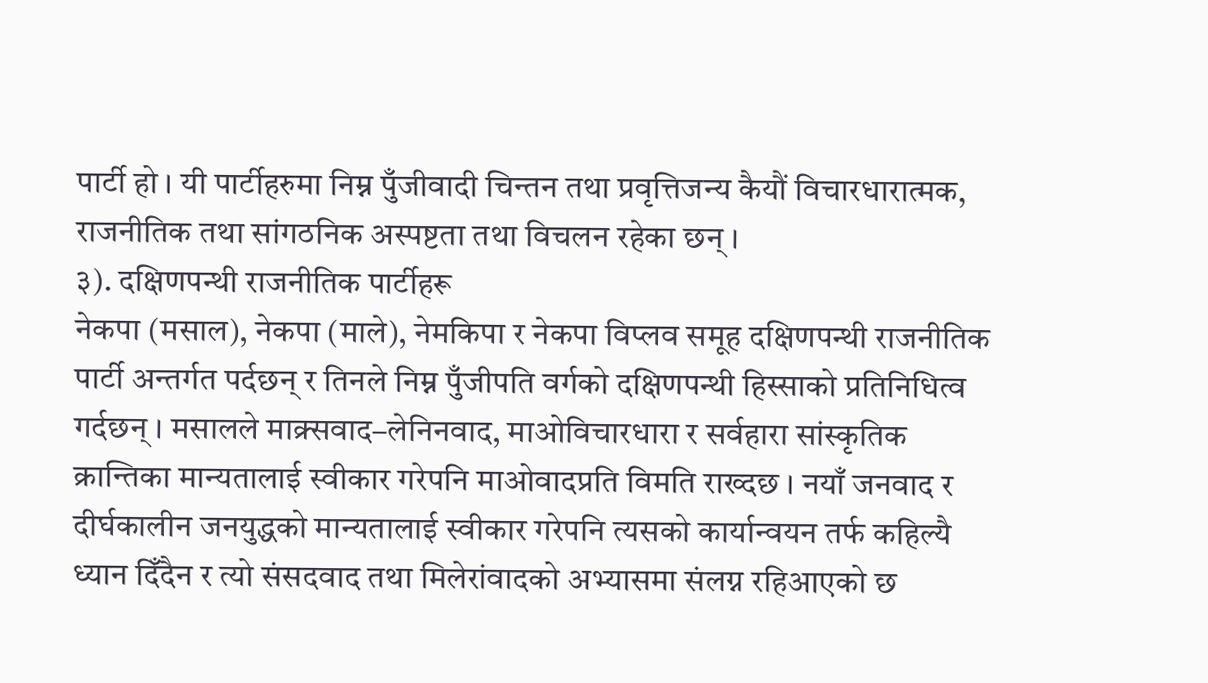पार्टी हो । यी पार्टीहरुमा निम्न पुँजीवादी चिन्तन तथा प्रवृत्तिजन्य कैयौं विचारधारात्मक, राजनीतिक तथा सांगठनिक अस्पष्टता तथा विचलन रहेका छन् ।
३). दक्षिणपन्थी राजनीतिक पार्टीहरू
नेकपा (मसाल), नेकपा (माले), नेमकिपा र नेकपा विप्लव समूह दक्षिणपन्थी राजनीतिक पार्टी अन्तर्गत पर्दछन् र तिनले निम्न पुँजीपति वर्गको दक्षिणपन्थी हिस्साको प्रतिनिधित्व गर्दछन् । मसालले माक्र्सवाद–लेनिनवाद, माओविचारधारा र सर्वहारा सांस्कृतिक क्रान्तिका मान्यतालाई स्वीकार गरेपनि माओवादप्रति विमति राख्दछ । नयाँ जनवाद र दीर्घकालीन जनयुद्धको मान्यतालाई स्वीकार गरेपनि त्यसको कार्यान्वयन तर्फ कहिल्यै ध्यान दिँदैन र त्यो संसदवाद तथा मिलेरांवादको अभ्यासमा संलग्न रहिआएको छ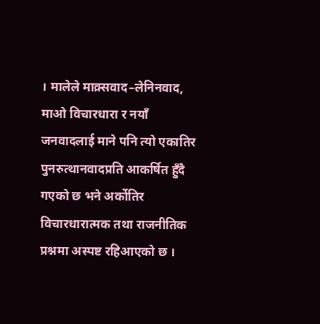। मालेले माक्र्सवाद–लेनिनवाद, माओ विचारधारा र नयाँ जनवादलाई माने पनि त्यो एकातिर पुनरुत्थानवादप्रति आकर्षित हुँदै गएको छ भने अर्कोतिर विचारधारात्मक तथा राजनीतिक प्रश्नमा अस्पष्ट रहिआएको छ ।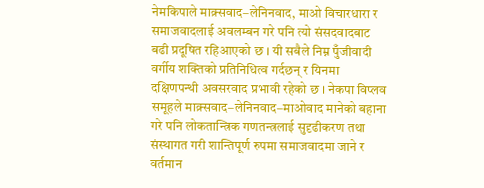नेमकिपाले माक्र्सवाद–लेनिनवाद, माओ विचारधारा र समाजवादलाई अवलम्बन गरे पनि त्यो संसदवादबाट बढी प्रदूषित रहिआएको छ । यी सबैले निम्न पुँजीवादी वर्गीय शक्तिको प्रतिनिधित्व गर्दछन् र यिनमा दक्षिणपन्थी अवसरवाद प्रभावी रहेको छ । नेकपा विप्लव समूहले माक्र्सवाद–लेनिनवाद–माओवाद मानेको बहाना गरे पनि लोकतान्त्रिक गणतन्त्रलाई सुदृढीकरण तथा संस्थागत गरी शान्तिपूर्ण रुपमा समाजवादमा जाने र वर्तमान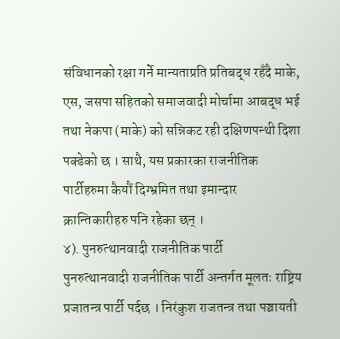संविधानको रक्षा गर्ने मान्यताप्रति प्रतिबद्ध रहँदै माके, एस, जसपा सहितको समाजवादी मोर्चामा आबद्ध भई तथा नेकपा (माके) को सन्निकट रही दक्षिणपन्थी दिशा पक्डेको छ । साथै, यस प्रकारका राजनीतिक पार्टीहरुमा कैयौं दिग्भ्रमित तथा इमान्दार क्रान्तिकारीहरु पनि रहेका छन् ।
४). पुनरुत्थानवादी राजनीतिक पार्टी
पुनरुत्थानवादी राजनीतिक पार्टी अन्तर्गत मूलतः राष्ट्रिय प्रजातन्त्र पार्टी पर्दछ । निरंकुश राजतन्त्र तथा पञ्चायती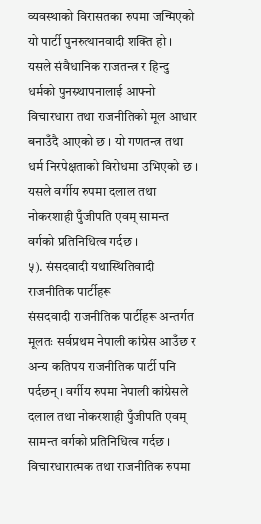व्यवस्थाको विरासतका रुपमा जन्मिएको यो पार्टी पुनरुत्थानवादी शक्ति हो । यसले संवैधानिक राजतन्त्र र हिन्दु धर्मको पुनस्र्थापनालाई आफ्नो विचारधारा तथा राजनीतिको मूल आधार बनाउँदै आएको छ । यो गणतन्त्र तथा धर्म निरपेक्षताको विरोधमा उभिएको छ । यसले वर्गीय रुपमा दलाल तथा नोकरशाही पुँजीपति एवम् सामन्त वर्गको प्रतिनिधित्व गर्दछ ।
५). संसदवादी यथास्थितिवादी राजनीतिक पार्टीहरू
संसदवादी राजनीतिक पार्टीहरू अन्तर्गत मूलतः सर्वप्रथम नेपाली कांग्रेस आउँछ र अन्य कतिपय राजनीतिक पार्टी पनि पर्दछन् । वर्गीय रुपमा नेपाली कांग्रेसले दलाल तथा नोकरशाही पुँजीपति एवम् सामन्त वर्गको प्रतिनिधित्व गर्दछ । विचारधारात्मक तथा राजनीतिक रुपमा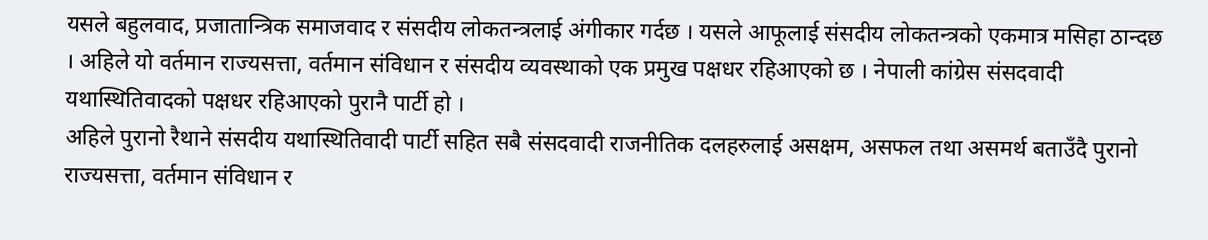यसले बहुलवाद, प्रजातान्त्रिक समाजवाद र संसदीय लोकतन्त्रलाई अंगीकार गर्दछ । यसले आफूलाई संसदीय लोकतन्त्रको एकमात्र मसिहा ठान्दछ । अहिले यो वर्तमान राज्यसत्ता, वर्तमान संविधान र संसदीय व्यवस्थाको एक प्रमुख पक्षधर रहिआएको छ । नेपाली कांग्रेस संसदवादी यथास्थितिवादको पक्षधर रहिआएको पुरानै पार्टी हो ।
अहिले पुरानो रैथाने संसदीय यथास्थितिवादी पार्टी सहित सबै संसदवादी राजनीतिक दलहरुलाई असक्षम, असफल तथा असमर्थ बताउँदै पुरानो राज्यसत्ता, वर्तमान संविधान र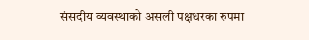संसदीय व्यवस्थाको असली पक्षधरका रुपमा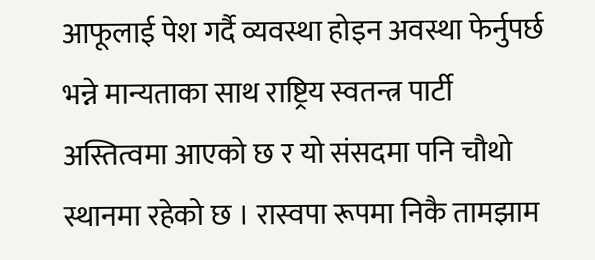आफूलाई पेश गर्दै व्यवस्था होइन अवस्था फेर्नुपर्छ भन्ने मान्यताका साथ राष्ट्रिय स्वतन्त्र पार्टी अस्तित्वमा आएको छ र यो संसदमा पनि चौथो स्थानमा रहेको छ । रास्वपा रूपमा निकै तामझाम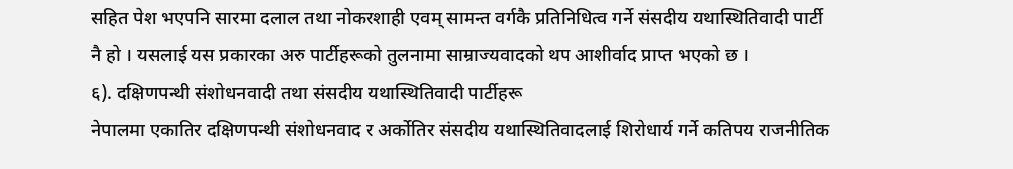सहित पेश भएपनि सारमा दलाल तथा नोकरशाही एवम् सामन्त वर्गकै प्रतिनिधित्व गर्ने संसदीय यथास्थितिवादी पार्टी नै हो । यसलाई यस प्रकारका अरु पार्टीहरूको तुलनामा साम्राज्यवादको थप आशीर्वाद प्राप्त भएको छ ।
६). दक्षिणपन्थी संशोधनवादी तथा संसदीय यथास्थितिवादी पार्टीहरू
नेपालमा एकातिर दक्षिणपन्थी संशोधनवाद र अर्कोतिर संसदीय यथास्थितिवादलाई शिरोधार्य गर्ने कतिपय राजनीतिक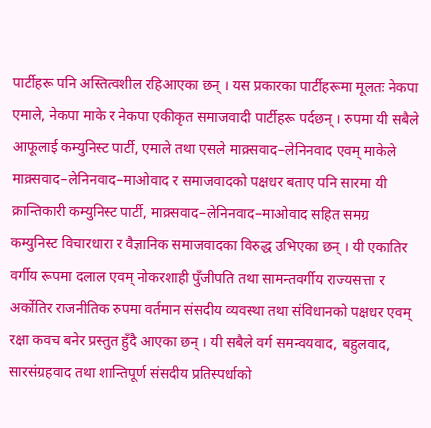पार्टीहरू पनि अस्तित्वशील रहिआएका छन् । यस प्रकारका पार्टीहरूमा मूलतः नेकपा एमाले, नेकपा माके र नेकपा एकीकृत समाजवादी पार्टीहरू पर्दछन् । रुपमा यी सबैले आफूलाई कम्युनिस्ट पार्टी, एमाले तथा एसले माक्र्सवाद–लेनिनवाद एवम् माकेले माक्र्सवाद–लेनिनवाद–माओवाद र समाजवादको पक्षधर बताए पनि सारमा यी क्रान्तिकारी कम्युनिस्ट पार्टी, माक्र्सवाद–लेनिनवाद–माओवाद सहित समग्र कम्युनिस्ट विचारधारा र वैज्ञानिक समाजवादका विरुद्ध उभिएका छन् । यी एकातिर वर्गीय रूपमा दलाल एवम् नोकरशाही पुँजीपति तथा सामन्तवर्गीय राज्यसत्ता र अर्कोतिर राजनीतिक रुपमा वर्तमान संसदीय व्यवस्था तथा संविधानको पक्षधर एवम् रक्षा कवच बनेर प्रस्तुत हुँदै आएका छन् । यी सबैले वर्ग समन्वयवाद, बहुलवाद, सारसंग्रहवाद तथा शान्तिपूर्ण संसदीय प्रतिस्पर्धाको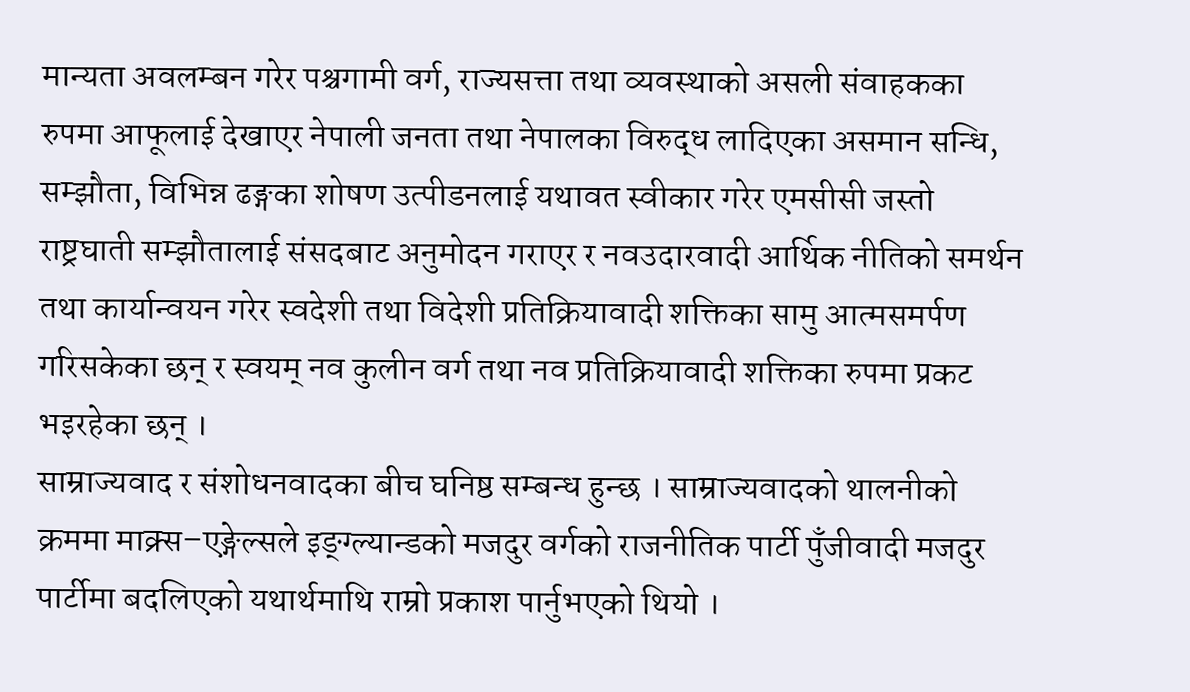मान्यता अवलम्बन गरेर पश्चगामी वर्ग, राज्यसत्ता तथा व्यवस्थाको असली संवाहकका रुपमा आफूलाई देखाएर नेपाली जनता तथा नेपालका विरुद्ध लादिएका असमान सन्धि, सम्झौता, विभिन्न ढङ्गका शोषण उत्पीडनलाई यथावत स्वीकार गरेर एमसीसी जस्तो राष्ट्रघाती सम्झौतालाई संसदबाट अनुमोदन गराएर र नवउदारवादी आर्थिक नीतिको समर्थन तथा कार्यान्वयन गरेर स्वदेशी तथा विदेशी प्रतिक्रियावादी शक्तिका सामु आत्मसमर्पण गरिसकेका छन् र स्वयम् नव कुलीन वर्ग तथा नव प्रतिक्रियावादी शक्तिका रुपमा प्रकट भइरहेका छन् ।
साम्राज्यवाद र संशोधनवादका बीच घनिष्ठ सम्बन्ध हुन्छ । साम्राज्यवादको थालनीको क्रममा माक्र्स–एङ्गेल्सले इङ्ग्ल्यान्डको मजदुर वर्गको राजनीतिक पार्टी पुँजीवादी मजदुर पार्टीमा बदलिएको यथार्थमाथि राम्रो प्रकाश पार्नुभएको थियो ।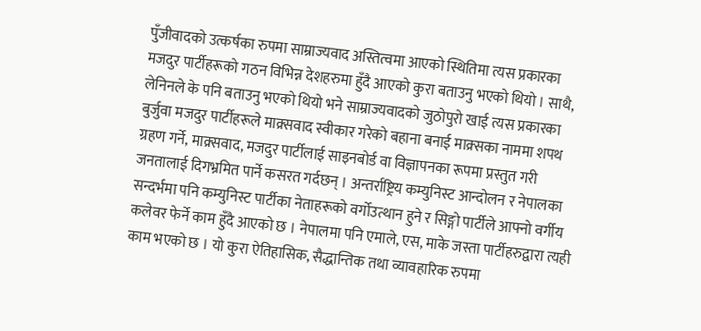पुँजीवादको उत्कर्षका रुपमा साम्राज्यवाद अस्तित्वमा आएको स्थितिमा त्यस प्रकारका मजदुर पार्टीहरूको गठन विभिन्न देशहरुमा हुँदै आएको कुरा बताउनु भएको थियो । साथै, लेनिनले के पनि बताउनु भएको थियो भने साम्राज्यवादको जुठोपुरो खाई त्यस प्रकारका बुर्जुवा मजदुर पार्टीहरूले माक्र्सवाद स्वीकार गरेको बहाना बनाई माक्र्सका नाममा शपथ ग्रहण गर्ने, माक्र्सवाद, मजदुर पार्टीलाई साइनबोर्ड वा विज्ञापनका रूपमा प्रस्तुत गरी जनतालाई दिगभ्रमित पार्ने कसरत गर्दछन् । अन्तर्राष्ट्रिय कम्युनिस्ट आन्दोलन र नेपालका सन्दर्भमा पनि कम्युनिस्ट पार्टीका नेताहरूको वर्गोउत्थान हुने र सिङ्गो पार्टीले आफ्नो वर्गीय कलेवर फेर्ने काम हुँदै आएको छ । नेपालमा पनि एमाले, एस, माके जस्ता पार्टीहरुद्वारा त्यही काम भएको छ । यो कुरा ऐतिहासिक, सैद्धान्तिक तथा व्यावहारिक रुपमा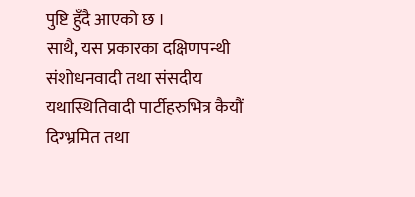पुष्टि हुँदै आएको छ ।
साथै, यस प्रकारका दक्षिणपन्थी संशोधनवादी तथा संसदीय यथास्थितिवादी पार्टीहरुभित्र कैयौं दिग्भ्रमित तथा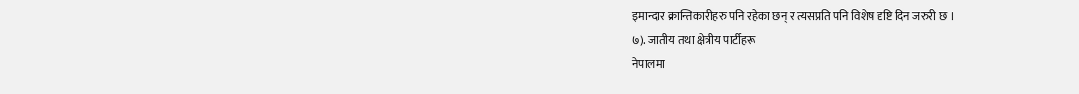इमान्दार क्रान्तिकारीहरु पनि रहेका छन् र त्यसप्रति पनि विशेष दृष्टि दिन जरुरी छ ।
७). जातीय तथा क्षेत्रीय पार्टीहरू
नेपालमा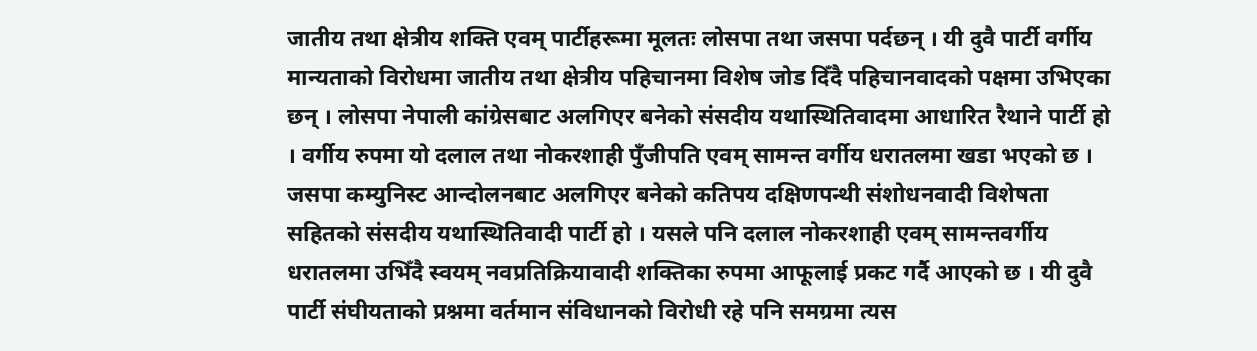जातीय तथा क्षेत्रीय शक्ति एवम् पार्टीहरूमा मूलतः लोसपा तथा जसपा पर्दछन् । यी दुवै पार्टी वर्गीय मान्यताको विरोधमा जातीय तथा क्षेत्रीय पहिचानमा विशेष जोड दिँदै पहिचानवादको पक्षमा उभिएका छन् । लोसपा नेपाली कांग्रेसबाट अलगिएर बनेको संसदीय यथास्थितिवादमा आधारित रैथाने पार्टी हो । वर्गीय रुपमा यो दलाल तथा नोकरशाही पुँजीपति एवम् सामन्त वर्गीय धरातलमा खडा भएको छ । जसपा कम्युनिस्ट आन्दोलनबाट अलगिएर बनेको कतिपय दक्षिणपन्थी संशोधनवादी विशेषता सहितको संसदीय यथास्थितिवादी पार्टी हो । यसले पनि दलाल नोकरशाही एवम् सामन्तवर्गीय धरातलमा उभिँदै स्वयम् नवप्रतिक्रियावादी शक्तिका रुपमा आफूलाई प्रकट गर्दै आएको छ । यी दुवै पार्टी संघीयताको प्रश्नमा वर्तमान संविधानको विरोधी रहे पनि समग्रमा त्यस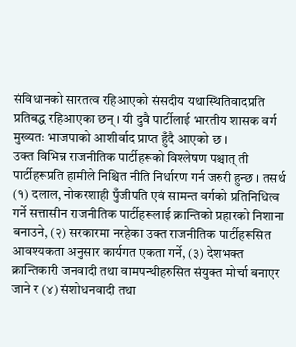संविधानको सारतत्व रहिआएको संसदीय यथास्थितिवादप्रति प्रतिबद्ध रहिआएका छन् । यी दुवै पार्टीलाई भारतीय शासक वर्ग मुख्यतः भाजपाको आशीर्वाद प्राप्त हुँदै आएको छ ।
उक्त विभिन्न राजनीतिक पार्टीहरूको विश्लेषण पश्चात् ती पार्टीहरूप्रति हामीले निश्चित नीति निर्धारण गर्न जरुरी हुन्छ । तसर्थ (१) दलाल, नोकरशाही पुँजीपति एवं सामन्त वर्गको प्रतिनिधित्व गर्ने सत्तासीन राजनीतिक पार्टीहरूलाई क्रान्तिको प्रहारको निशाना बनाउने, (२) सरकारमा नरहेका उक्त राजनीतिक पार्टीहरूसित आवश्यकता अनुसार कार्यगत एकता गर्ने, (३) देशभक्त क्रान्तिकारी जनवादी तथा वामपन्थीहरुसित संयुक्त मोर्चा बनाएर जाने र (४) संशोधनवादी तथा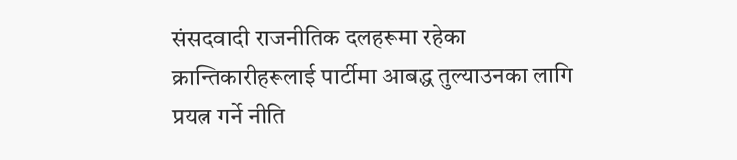संसदवादी राजनीतिक दलहरूमा रहेका क्रान्तिकारीहरूलाई पार्टीमा आबद्ध तुल्याउनका लागि प्रयत्न गर्ने नीति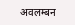अवलम्बन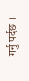गर्नु पर्दछ ।